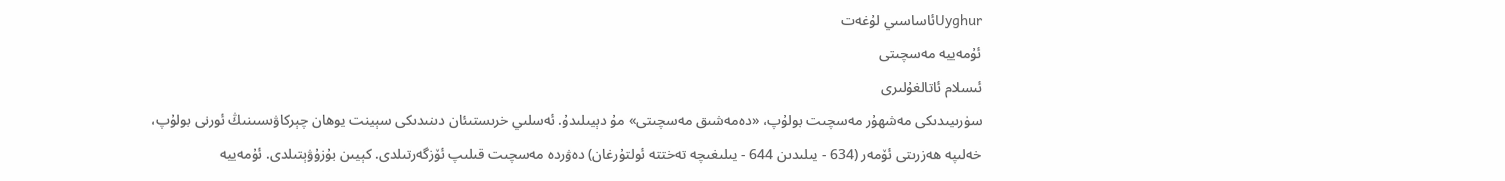Uyghurئاساسىي لۇغەت
ئۇمەييە مەسچىتى
ئىسلام ئاتالغۇلىرى
سۈرىيىدىكى مەشھۇر مەسچىت بولۇپ، «دەمەشىق مەسچىتى» مۇ دېيىلىدۇ. ئەسلىي خرىستىئان دىنىدىكى سېينت يوھان چېركاۋىسىنىڭ ئورنى بولۇپ، خەلىپە ھەزرىتى ئۆمەر (634 - يىلىدىن 644 - يىلىغىچە تەختتە ئولتۇرغان) دەۋردە مەسچىت قىلىپ ئۆزگەرتىلدى. كېيىن بۇزۇۋېتىلدى. ئۇمەييە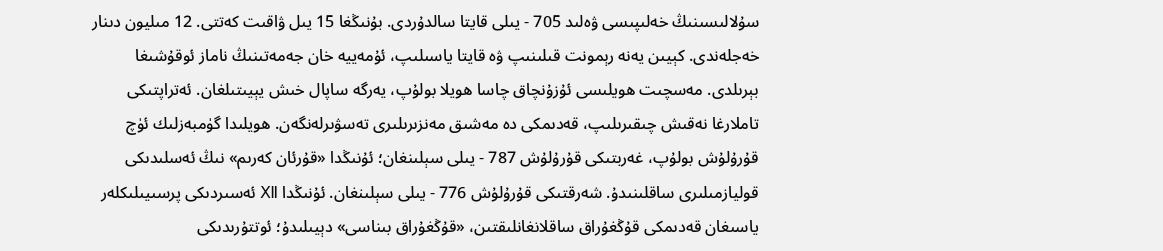سۇلالىسىنىڭ خەلىپىسى ۋەلىد 705 - يىلى قايتا سالدۇردى. بۇنىڭغا 15 يىل ۋاقىت كەتتى. 12 مىليون دىنار خەجلەندى. كېيىن يەنە رېمونت قىلىنىپ ۋە قايتا ياسىلىپ، ئۇمەييە خان جەمەتىنىڭ ناماز ئوقۇشىغا بېرىلدى. مەسچىت ھويلىسى ئۇزۇنچاق چاسا ھويلا بولۇپ، يەرگە ساپال خىش يېيىتىلغان. ئەتراپتىكى تاملارغا نەقىش چىقىرىلىپ، قەدىمكى دە مەشىق مەنزىرىلىرى تەسۋىرلەنگەن. ھويلىدا گۈمبەزلىك ئۈچ قۇرۇلۇش بولۇپ، غەربتىكى قۇرۇلۇش 787 - يىلى سېلىنغان؛ ئۇنىڭدا «قۇرئان كەرىم» نىڭ ئەسلىدىكى قوليازمىلىرى ساقلىنىدۇ. شەرقتىكى قۇرۇلۇش 776 - يىلى سېلىنغان. ئۇنىڭدا Ⅻ ئەسىردىكى پرسىيىلىكلەر ياسىغان قەدىمكى قۇڭغۇراق ساقلانغانلىقتىن، «قۇڭغۇراق بىناسى» دېيىلىدۇ؛ ئوتتۇرىدىكى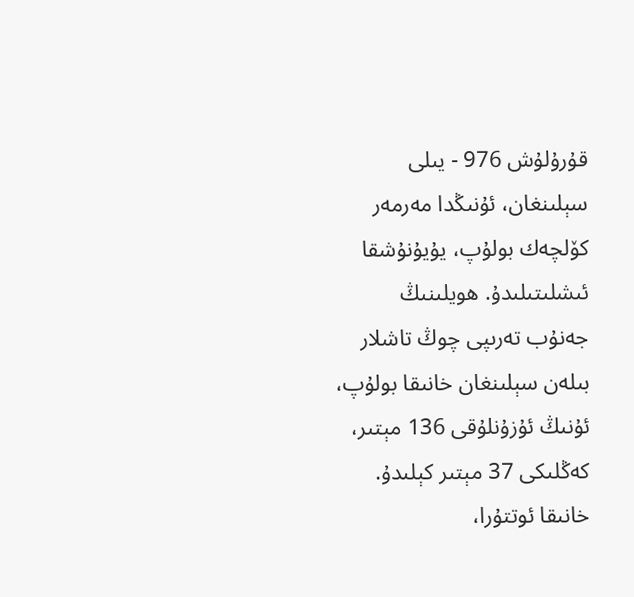قۇرۇلۇش 976 - يىلى سېلىنغان، ئۇنىڭدا مەرمەر كۆلچەك بولۇپ، يۇيۇنۇشقا ئىشلىتىلىدۇ. ھويلىنىڭ جەنۇب تەرىپى چوڭ تاشلار بىلەن سېلىنغان خانىقا بولۇپ، ئۇنىڭ ئۇزۇنلۇقى 136 مېتىر، كەڭلىكى 37 مېتىر كېلىدۇ. خانىقا ئوتتۇرا،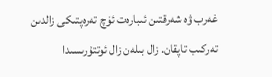غەرب ۋە شەرقتىن ئىبارەت ئۈچ تەرەپتىكى زالدىن تەركىب تاپقان. زال بىلەن زال ئوتتۇرىسىدا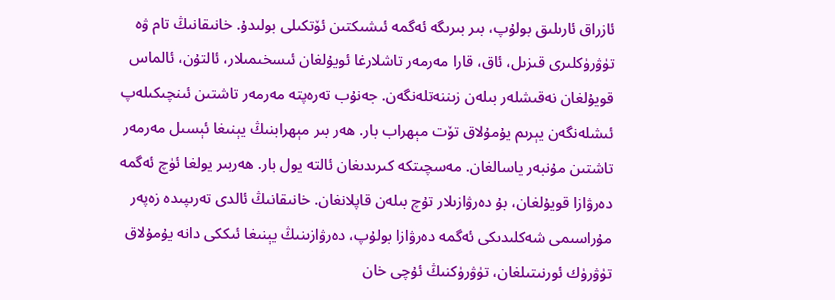ئازراق ئارىلىق بولۇپ، بىر بىرىگە ئەگمە ئىشىكتىن ئۆتكىلى بولىدۇ. خانىقانىڭ تام ۋە تۈۋرۈكلىرى قىزىل، ئاق، قارا مەرمەر تاشلارغا ئويۇلغان ئىسخىمىلار، ئالتۇن، ئالماس قويۇلغان نەقىشلەر بىلەن زىننەتلەنگەن. جەنۇب تەرەپتە مەرمەر تاشتىن ئىنچىكىلەپ ئىشلەنگەن يېرىم يۇمۇلاق تۆت مېھراب بار. ھەر بىر مېھرابنىڭ يېنىغا ئېسىل مەرمەر تاشتىن مۇنبەر ياسالغان. مەسچىتكە كىرىدىغان ئالتە يول بار. ھەربىر يولغا ئۈچ ئەگمە دەرۋازا قويۇلغان، بۇ دەرۋازىلار تۇچ بىلەن قاپلانغان. خانىقانىڭ ئالدى تەرىپىدە زەپەر مۇراسىمى شەكلىدىكى ئەگمە دەرۋازا بولۇپ، دەرۋازىنىڭ يېنىغا ئىككى دانە يۇمۇلاق تۈۋرۈك ئورنىتىلغان، تۈۋرۈكنىڭ ئۇچى خان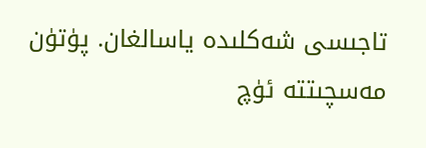تاجىسى شەكلىدە ياسالغان. پۈتۈن مەسچىتتە ئۈچ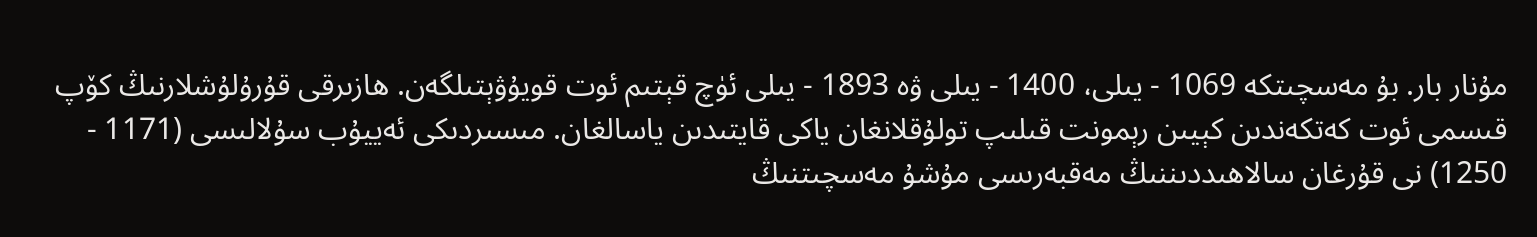مۇنار بار. بۇ مەسچىتكە 1069 - يىلى، 1400 - يىلى ۋە 1893 - يىلى ئۈچ قېتىم ئوت قويۇۋېتىلگەن. ھازىرقى قۇرۇلۇشلارنىڭ كۆپ قىسمى ئوت كەتكەندىن كېيىن رېمونت قىلىپ تولۇقلانغان ياكى قايتىدىن ياسالغان. مىسىردىكى ئەييۇب سۇلالىسى (1171 - 1250) نى قۇرغان سالاھىددىننىڭ مەقبەرىسى مۇشۇ مەسچىتنىڭ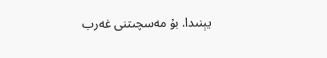يېنىدا. بۇ مەسچىتنى غەرب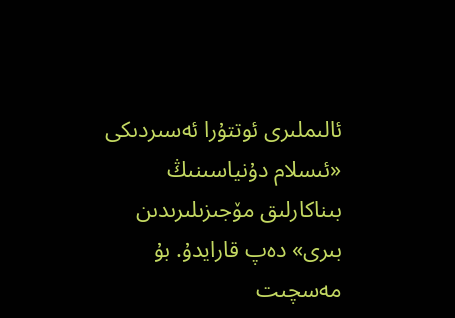ئالىملىرى ئوتتۇرا ئەسىردىكى «ئىسلام دۇنياسىنىڭ بىناكارلىق مۆجىزىلىرىدىن بىرى» دەپ قارايدۇ. بۇ مەسچىت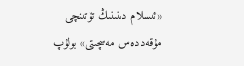«ئىسلام دىنىنىڭ تۆتىنچى مۇقەددەس مەسچىتى» بولۇپ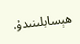ھېسابلىنىدۇ.